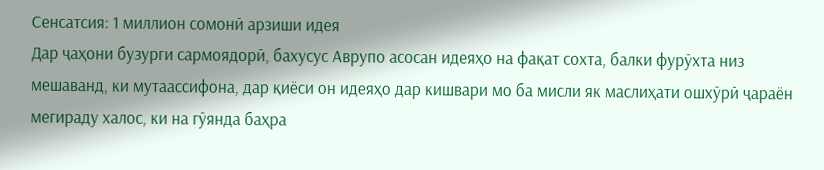Сенсатсия: 1 миллион сомонӣ арзиши идея
Дар ҷаҳони бузурги сармоядорӣ, бахусус Аврупо асосан идеяҳо на фақат сохта, балки фурӯхта низ мешаванд, ки мутаассифона, дар қиёси он идеяҳо дар кишвари мо ба мисли як маслиҳати ошхӯрӣ ҷараён мегираду халос, ки на гӯянда баҳра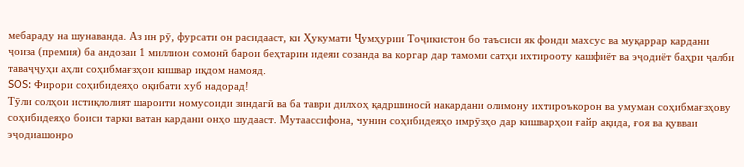мебараду на шунаванда. Аз ин рӯ, фурсати он расидааст, ки Ҳукумати Ҷумҳурии Тоҷикистон бо таъсиси як фонди махсус ва муқаррар кардани ҷоиза (премия) ба андозаи 1 миллион сомонӣ барои беҳтарин идеяи созанда ва коргар дар тамоми сатҳи ихтирооту кашфиёт ва эҷодиёт баҳри ҷалби таваҷҷуҳи аҳли соҳибмағзҳои кишвар иқдом намояд.
SOS: Фирори соҳибидеяҳо оқибати хуб надорад!
Тӯли солҳои истиқлолият шароити номусоиди зиндагӣ ва ба таври дилхоҳ қадршиносӣ накардани олимону ихтироъкорон ва умуман соҳибмағзҳову соҳибидеяҳо боиси тарки ватан кардани онҳо шудааст. Мутаассифона, чунин соҳибидеяҳо имрӯзҳо дар кишварҳои ғайр ақида, ғоя ва қувваи эҷодиашонро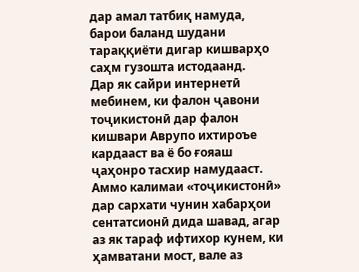дар амал татбиқ намуда, барои баланд шудани тараққиёти дигар кишварҳо саҳм гузошта истодаанд.
Дар як сайри интернетӣ мебинем, ки фалон ҷавони тоҷикистонӣ дар фалон кишвари Аврупо ихтироъе кардааст ва ё бо ғояаш ҷаҳонро тасхир намудааст. Аммо калимаи «тоҷикистонӣ» дар сархати чунин хабарҳои сентатсионӣ дида шавад, агар аз як тараф ифтихор кунем, ки ҳамватани мост, вале аз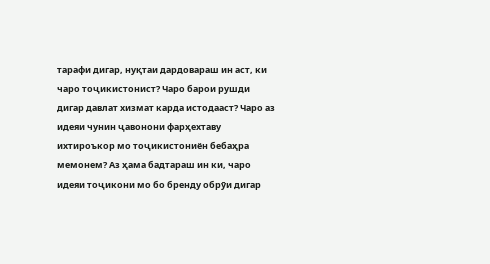тарафи дигар, нуқтаи дардовараш ин аст, ки чаро тоҷикистонист? Чаро барои рушди дигар давлат хизмат карда истодааст? Чаро аз идеяи чунин ҷавонони фарҳехтаву ихтироъкор мо тоҷикистониён бебаҳра мемонем? Аз ҳама бадтараш ин ки, чаро идеяи тоҷикони мо бо бренду обрӯи дигар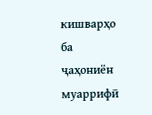кишварҳо ба ҷаҳониён муаррифӣ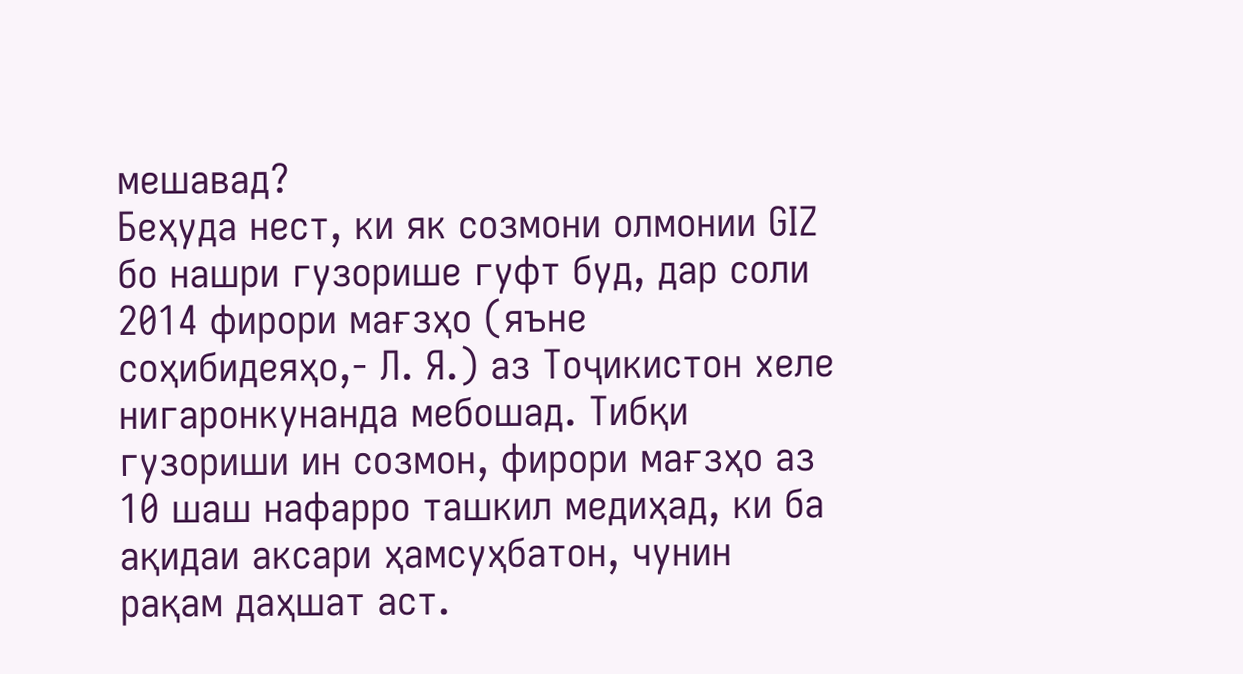мешавад?
Беҳуда нест, ки як созмони олмонии GIZ бо нашри гузорише гуфт буд, дар соли 2014 фирори мағзҳо (яъне соҳибидеяҳо,- Л. Я.) аз Тоҷикистон хеле нигаронкунанда мебошад. Тибқи гузориши ин созмон, фирори мағзҳо аз 10 шаш нафарро ташкил медиҳад, ки ба ақидаи аксари ҳамсуҳбатон, чунин рақам даҳшат аст.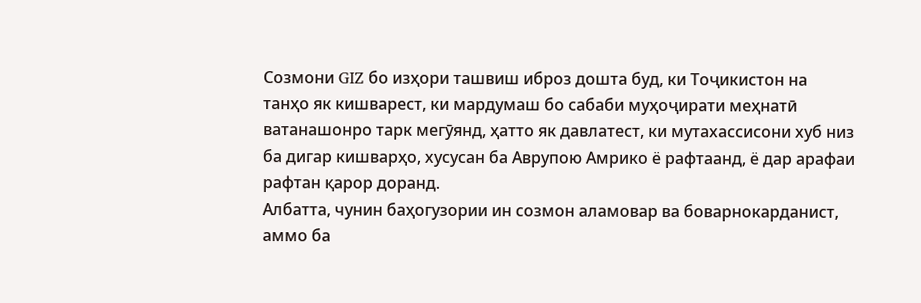Созмони GIZ бо изҳори ташвиш иброз дошта буд, ки Тоҷикистон на танҳо як кишварест, ки мардумаш бо сабаби муҳоҷирати меҳнатӣ ватанашонро тарк мегӯянд, ҳатто як давлатест, ки мутахассисони хуб низ ба дигар кишварҳо, хусусан ба Аврупою Амрико ё рафтаанд, ё дар арафаи рафтан қарор доранд.
Албатта, чунин баҳогузории ин созмон аламовар ва боварнокарданист, аммо ба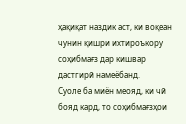ҳақиқат наздик аст, ки воқеан чунин қишри ихтироъкору соҳибмағз дар кишвар дастгирӣ намеёбанд.
Суоле ба миён меояд, ки чӣ бояд кард, то соҳибмағзҳои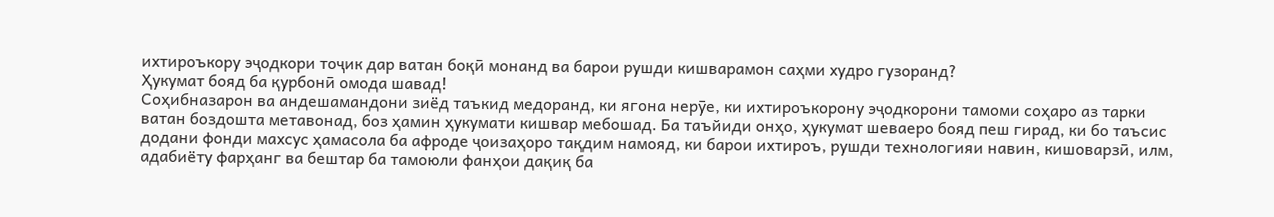ихтироъкору эҷодкори тоҷик дар ватан боқӣ монанд ва барои рушди кишварамон саҳми худро гузоранд?
Ҳукумат бояд ба қурбонӣ омода шавад!
Соҳибназарон ва андешамандони зиёд таъкид медоранд, ки ягона нерӯе, ки ихтироъкорону эҷодкорони тамоми соҳаро аз тарки ватан боздошта метавонад, боз ҳамин ҳукумати кишвар мебошад. Ба таъйиди онҳо, ҳукумат шеваеро бояд пеш гирад, ки бо таъсис додани фонди махсус ҳамасола ба афроде ҷоизаҳоро тақдим намояд, ки барои ихтироъ, рушди технологияи навин, кишоварзӣ, илм, адабиёту фарҳанг ва бештар ба тамоюли фанҳои дақиқ ба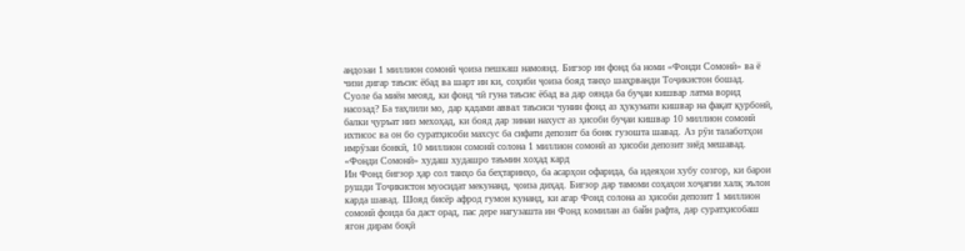андозаи 1 миллион сомонӣ ҷоиза пешкаш намоянд. Бигзор ин фонд ба номи «Фонди Сомонӣ» ва ё чизи дигар таъсис ёбад ва шарт ин ки, соҳиби ҷоиза бояд танҳо шаҳрванди Тоҷикистон бошад.
Суоле ба миён меояд, ки фонд чӣ гуна таъсис ёбад ва дар оянда ба буҷаи кишвар латма ворид насозад? Ба таҳлили мо, дар қадами аввал таъсиси чунин фонд аз ҳукумати кишвар на фақат қурбонӣ, балки ҷуръат низ мехоҳад, ки бояд дар зинаи нахуст аз ҳисоби буҷаи кишвар 10 миллион сомонӣ ихтисос ва он бо суратҳисоби махсус ба сифати депозит ба бонк гузошта шавад. Аз рӯи талаботҳои имрӯзаи бонкӣ, 10 миллион сомонӣ солона 1 миллион сомонӣ аз ҳисоби депозит зиёд мешавад.
«Фонди Сомонӣ» худаш худашро таъмин хоҳад кард
Ин Фонд бигзор ҳар сол танҳо ба беҳтаринҳо, ба асарҳои офарида, ба идеяҳои хубу созгор, ки барои рушди Тоҷикистон муосидат мекунанд, ҷоиза диҳад. Бигзор дар тамоми соҳаҳои хоҷагии халқ эълон карда шавад. Шояд бисёр афрод гумон кунанд, ки агар Фонд солона аз ҳисоби депозит 1 миллион сомонӣ фоида ба даст орад, пас дере нагузашта ин Фонд комилан аз байн рафта, дар суратҳисобаш ягон дирам боқӣ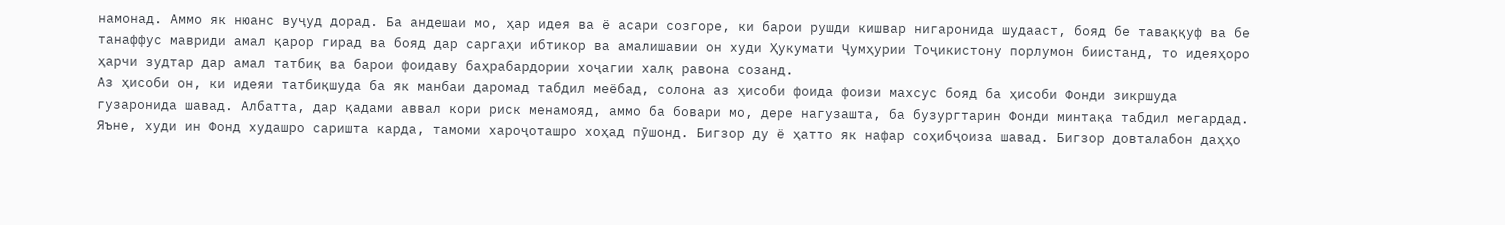намонад. Аммо як нюанс вуҷуд дорад. Ба андешаи мо, ҳар идея ва ё асари созгоре, ки барои рушди кишвар нигаронида шудааст, бояд бе таваққуф ва бе танаффус мавриди амал қарор гирад ва бояд дар саргаҳи ибтикор ва амалишавии он худи Ҳукумати Ҷумҳурии Тоҷикистону порлумон биистанд, то идеяҳоро ҳарчи зудтар дар амал татбиқ ва барои фоидаву баҳрабардории хоҷагии халқ равона созанд.
Аз ҳисоби он, ки идеяи татбиқшуда ба як манбаи даромад табдил меёбад, солона аз ҳисоби фоида фоизи махсус бояд ба ҳисоби Фонди зикршуда гузаронида шавад. Албатта, дар қадами аввал кори риск менамояд, аммо ба бовари мо, дере нагузашта, ба бузургтарин Фонди минтақа табдил мегардад. Яъне, худи ин Фонд худашро саришта карда, тамоми хароҷоташро хоҳад пӯшонд. Бигзор ду ё ҳатто як нафар соҳибҷоиза шавад. Бигзор довталабон даҳҳо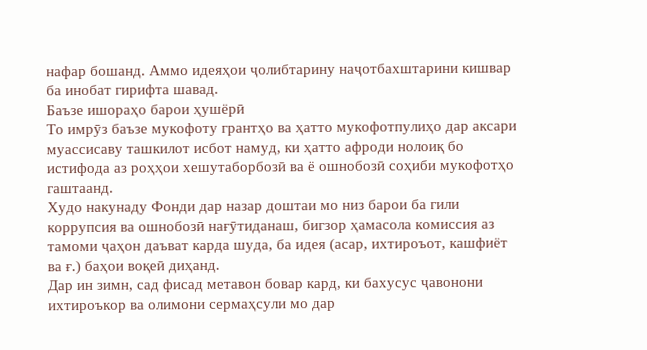нафар бошанд. Аммо идеяҳои ҷолибтарину наҷотбахштарини кишвар ба инобат гирифта шавад.
Баъзе ишораҳо барои ҳушёрӣ
То имрӯз баъзе мукофоту грантҳо ва ҳатто мукофотпулиҳо дар аксари муассисаву ташкилот исбот намуд, ки ҳатто афроди нолоиқ бо истифода аз роҳҳои хешутаборбозӣ ва ё ошнобозӣ соҳиби мукофотҳо гаштаанд.
Худо накунаду Фонди дар назар доштаи мо низ барои ба гили коррупсия ва ошнобозӣ нағӯтиданаш, бигзор ҳамасола комиссия аз тамоми ҷаҳон даъват карда шуда, ба идея (асар, ихтироъот, кашфиёт ва ғ.) баҳои воқеӣ диҳанд.
Дар ин зимн, сад фисад метавон бовар кард, ки бахусус ҷавонони ихтироъкор ва олимони сермаҳсули мо дар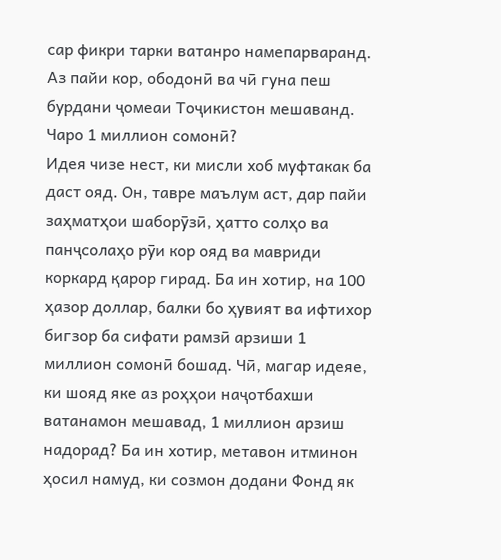сар фикри тарки ватанро намепарваранд. Аз пайи кор, ободонӣ ва чӣ гуна пеш бурдани ҷомеаи Тоҷикистон мешаванд.
Чаро 1 миллион сомонӣ?
Идея чизе нест, ки мисли хоб муфтакак ба даст ояд. Он, тавре маълум аст, дар пайи заҳматҳои шаборӯзӣ, ҳатто солҳо ва панҷсолаҳо рӯи кор ояд ва мавриди коркард қарор гирад. Ба ин хотир, на 100 ҳазор доллар, балки бо ҳувият ва ифтихор бигзор ба сифати рамзӣ арзиши 1 миллион сомонӣ бошад. Чӣ, магар идеяе, ки шояд яке аз роҳҳои наҷотбахши ватанамон мешавад, 1 миллион арзиш надорад? Ба ин хотир, метавон итминон ҳосил намуд, ки созмон додани Фонд як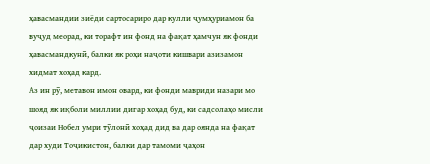ҳавасмандии зиёди сартосариро дар кулли ҷумҳуриамон ба вуҷуд меорад, ки торафт ин фонд на фақат ҳамчун як фонди ҳавасмандкунӣ, балки як роҳи наҷоти кишвари азизамон хидмат хоҳад кард.
Аз ин рӯ, метавон имон овард, ки фонди мавриди назари мо шояд як иқболи миллии дигар хоҳад буд, ки садсолаҳо мисли ҷоизаи Нобел умри тӯлонӣ хоҳад дид ва дар оянда на фақат дар худи Тоҷикистон, балки дар тамоми ҷаҳон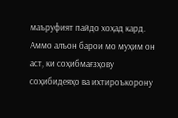маъруфият пайдо хоҳад кард.
Аммо алъон барои мо муҳим он аст, ки соҳибмағзҳову соҳибидеяҳо ва ихтироъкорону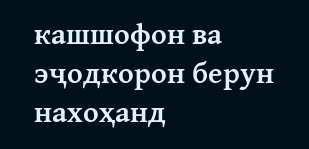кашшофон ва эҷодкорон берун нахоҳанд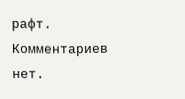рафт.
Комментариев нет.